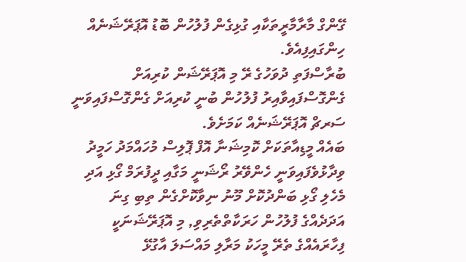ގޭންގް މާރާމާރީތަކާއި ގުޅިގެން ފުލުހުން ބޮޑު އޮޕަރޭޝަނެއް ހިންގައިފިއެވެ.
ބުރާސްފަތި ދުވަހުގެ ރޭ މި އޮޕަރޭޝަން ކުރިއަށް ގެންގޮސްފައިވާއިރު ފުލުހުން ބުނީ ކުރިއަށް ގެންގޮސްފައިވަނީ ސަރޗް އޮޕަރޭޝަނެއް ކަމަށެވެ.
ބައެއް މީޑިއާތަކަށް ކޮމިޝަނާ އޮފް ޕޮލިސް މުހައްމަދު ހަމީދު ވިދާޅުވެފައިވަނީ ހެންވޭރު ރޯޝަނީ މަގާއި ދީފުރަމް ގޯޅި އަދި މެހެލި ގޯޅި ބަންދުކޮށް މޫނު ނިވާކޮށްގެން ތިބި ގިނަ އަދަދެއްގެ ފުލުހުން ހަރަކާތްތެރިވި, މި އޮޕަރޭޝަނަކީ ފިހާރައެއްގެ ތެރޭ މީހަކު މަރާލި މައްސަލަ އާގުޅޭ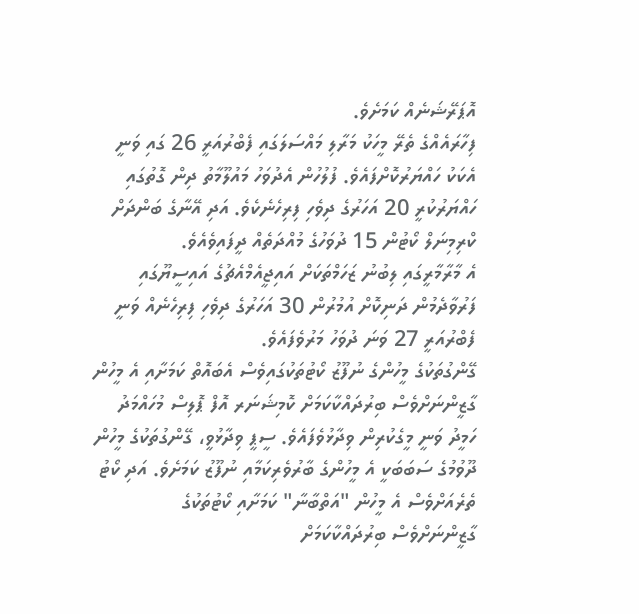އޮޕަރޭޝަނެއް ކަމަށެވެ.
ފިހާރައެއްގެ ތެރޭ މީހަކު މަރާލި މައްސަލަގައި ފެބްރުއަރީ 26 ގައި ވަނީ އެކަކު ހައްޔަރުކޮށްފައެވެ. ފުލުހުން އެދުވަހު މައުލޫމާތު ދިން ގޮތުގައި ހައްޔަރުކުރީ 20 އަހަރުގެ ދިވެހި ފިރިހެނެކެވެ. އަދި އޭނާގެ ބަންދަށް ކްރިމިނަލް ކޯޓުން 15 ދުވަހުގެ މުއްދަތެއް ދީފައިވެއެވެ.
އެ މާރާމާރީގައި ލިބުނު ޒަހަމްތަކަށް އައިޖީއެމްއެޗުގެ އައިސީޔޫގައި ފަރުވާދެމުން ދަނިކޮށް އުމުރުން 30 އަހަރުގެ ދިވެހި ފިރިހެނެއް ވަނީ ފެބްރުއަރީ 27 ވަނަ ދުވަހު މަރުވެފައެވެ.
ގޭންގުތަކުގެ މީހުންގެ ނުފޫޒު ކޯޓުތަކުގައިވެސް އެބައޮތް ކަމަށާއި އެ މީހުން ގާޒީންނަށްވެސް ބިރުދައްކާކަމަށް ކޮމިޝަނަރ އޮފް ޕޮލިސް މުހައްމަދު ހަމީދު ވަނީ މީގެކުރިން ވިދާޅުވެފައެވެ. ސީޕީ ވިދާޅުވީ، ގޭންގުތަކުގެ މީހުން ދޫވުމުގެ ސަބަބަކީ އެ މީހުންގެ ބާރުވެރިކަމާއި ނުފޫޒު ކަމަށެވެ. އަދި ކޯޓު ތެރެއަށްވެސް އެ މީހުން "އަތްބާނާ" ކަމަށާއި ކޯޓުތަކުގެ ގާޒީންނަށްވެސް ބިރުދައްކާކަމަށް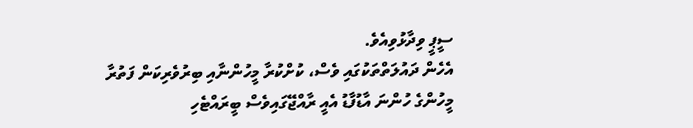ސީޕީ ވިދާޅުވިއެވެ.
އެހެން ދައުލަތްތަކުގައި ވެސް، ކުށްކުރާ މީހުންނާއި ބިރުވެރިކަން ފަތުރާ މީހުންގެ ހުންނަ އާޑުފާޑު އެއީ ރާއްޖޭގައިވެސް ބީރައްޓެހި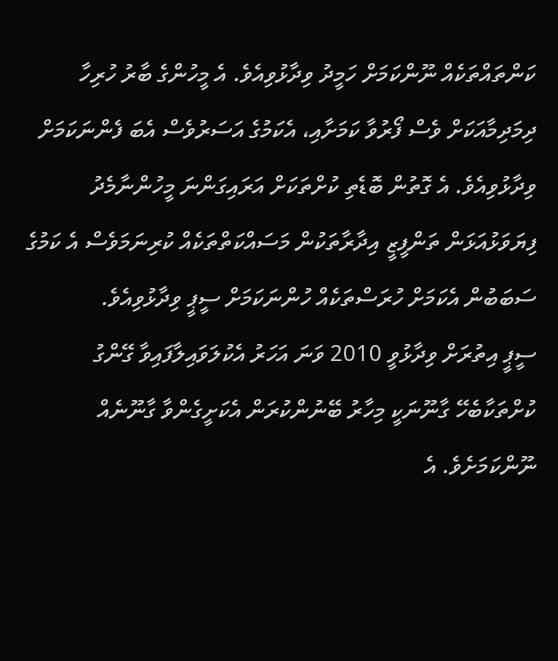ކަންތައްތަކެއް ނޫންކަމަށް ހަމީދު ވިދާޅުވިއެވެ. އެ މީހުންގެ ބާރު ހުރިހާ ދިމަދިމާއަކަށް ވެސް ފޯރުވާ ކަމަށާއި، އެކަމުގެ އަސަރުވެސް އެބަ ފެންނަކަމަށް ވިދާޅުވިއެވެ. އެ ގޮތުން ބޮޑެތި ކުށްތަކަށް އަރައިގަންނަ މީހުންނާމެދު ފިޔަވަޅުއަޅަން ތަންފީޒީ އިދާރާތަކުން މަސައްކަތްތަކެއް ކުރިނަމަވެސް އެ ކަމުގެ ސަބަބުން އެކަމަށް ހުރަސްތަކެއް ހުންނަކަމަށް ސީޕީ ވިދާޅުވިއެވެ.
ސީޕީ އިތުރަށް ވިދާޅުވީ 2010 ވަނަ އަހަރު އެކުލަވައިލާފައިވާ ގޭންގު ކުށްތަކާބެހޭ ގާނޫނަކީ މިހާރު ބޭނުންކުރަން އެކަށީގެންވާ ގާނޫނެއް ނޫންކަމަށެވެ. އެ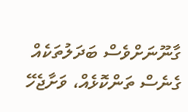ގާނޫނަށްވެސް ބަދަލުތަކެއް ގެނެސް ތަންކޮޅެއް، ވަށާޖެހޭ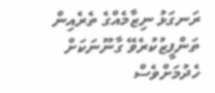ރަނގަޅު ނިޒާމެއްގެ ތެރެއިން ތަންފީޒުކުރެވޭ ގާނޫނަކަށް ހެދުމަށްވެސް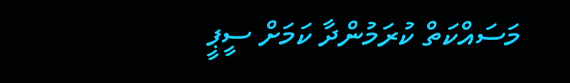މަސައްކަތް ކުރަމުންދާ ކަމަށް ސީޕީ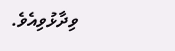ވިދާޅުވިއެވެ.